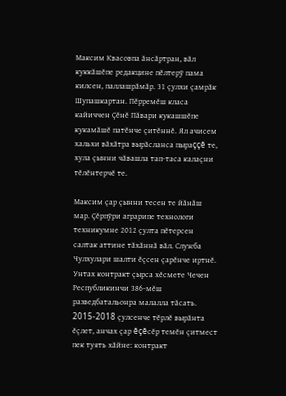Максим Квасовпа ăнсăртран, вăл куккăшĕпе редакцине пĕлтерỹ пама килсен, паллашрăмăр. 31 çулхи çамрăк Шупашкартан. Пĕрремĕш класа кайиччен Çĕнĕ Пăвари кукашшĕпе кукамăшĕ патĕнче çитĕннĕ. Ял ачисем хальхи вăхăтра вырăсланса пыраççĕ те, хула çынни чăвашла тап-таса калаçни тĕлĕнтерчĕ те.

Максим çар çынни тесен те йăнăш мар. Çĕрпỹри аграрипе технологи техникумне 2012 çулта пĕтерсен салтак аттине тăхăннă вăл. Служба Чулхулари шалти ĕçсен çарĕнче иртнĕ. Унтах контракт çырса хĕсмете Чечен Республикинчи 386-мĕш разведбатальонра малалла тăсать. 2015-2018 çулсенче тĕрлĕ вырăнта ĕçлет, анчах çар ĕçĕсĕр темĕн çитмест пек туять хăйне: контракт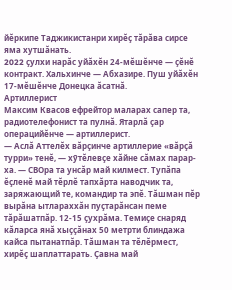йĕркипе Таджикистанри хирĕç тăрăва сирсе яма хутшăнать.
2022 çулхи нарăс уйăхĕн 24-мĕшĕнче — çĕнĕ контракт. Хальхинче — Абхазире. Пуш уйăхĕн 17-мĕшĕнче Донецка ăсатнă.
Артиллерист
Максим Квасов ефрейтор маларах сапер та, радиотелефонист та пулнă. Ятарлă çар операцийĕнче — артиллерист.
— Аслă Аттелĕх вăрçинче артиллерие «вăрçă турри» тенĕ, — хỹтĕлевçе хăйне сăмах парар-ха. — СВОра та унсăр май килмест. Тупăпа ĕçленĕ май тĕрлĕ тапхăрта наводчик та, заряжающий те, командир та эпĕ. Тăшман пĕр вырăна ытлараххăн пуçтарăнсан пеме тăрăшатпăр. 12-15 çухрăма. Темиçе снаряд кăларса янă хыççăнах 50 метрти блиндажа кайса пытанатпăр. Тăшман та тĕлĕрмест, хирĕç шаплаттарать. Çавна май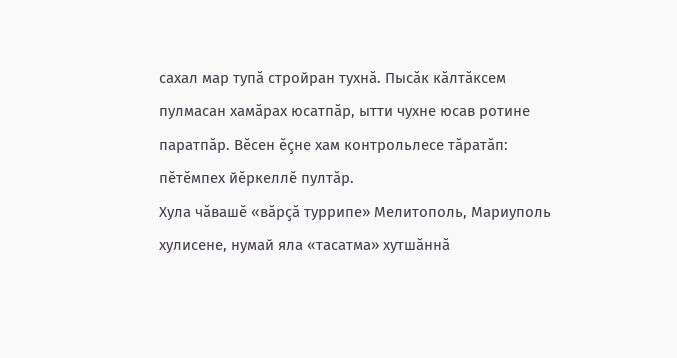сахал мар тупă стройран тухнă. Пысăк кăлтăксем пулмасан хамăрах юсатпăр, ытти чухне юсав ротине паратпăр. Вĕсен ĕçне хам контрольлесе тăратăп: пĕтĕмпех йĕркеллĕ пултăр.
Хула чăвашĕ «вăрçă туррипе» Мелитополь, Мариуполь хулисене, нумай яла «тасатма» хутшăннă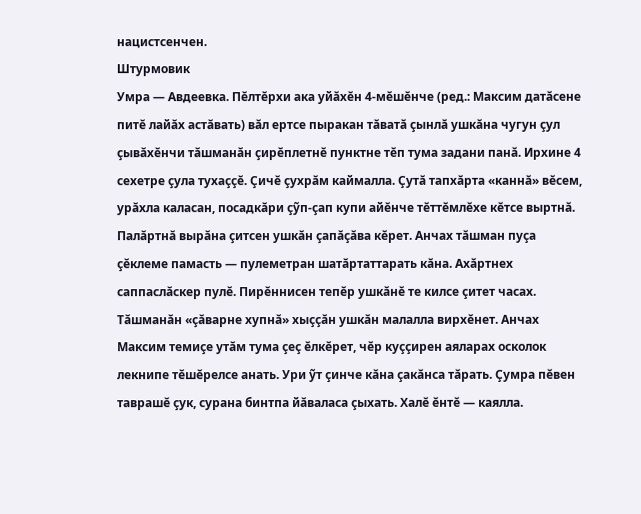нацистсенчен.
Штурмовик
Умра — Авдеевка. Пĕлтĕрхи ака уйăхĕн 4-мĕшĕнче (ред.: Максим датăсене питĕ лайăх астăвать) вăл ертсе пыракан тăватă çынлă ушкăна чугун çул çывăхĕнчи тăшманăн çирĕплетнĕ пунктне тĕп тума задани панă. Ирхине 4 сехетре çула тухаççĕ. Çичĕ çухрăм каймалла. Çутă тапхăрта «каннă» вĕсем, урăхла каласан, посадкăри çỹп-çап купи айĕнче тĕттĕмлĕхе кĕтсе выртнă.
Палăртнă вырăна çитсен ушкăн çапăçăва кĕрет. Анчах тăшман пуçа çĕклеме памасть — пулеметран шатăртаттарать кăна. Ахăртнех саппаслăскер пулĕ. Пирĕннисен тепĕр ушкăнĕ те килсе çитет часах. Тăшманăн «çăварне хупнă» хыççăн ушкăн малалла вирхĕнет. Анчах Максим темиçе утăм тума çеç ĕлкĕрет, чĕр куççирен аяларах осколок лекнипе тĕшĕрелсе анать. Ури ỹт çинче кăна çакăнса тăрать. Çумра пĕвен таврашĕ çук, сурана бинтпа йăваласа çыхать. Халĕ ĕнтĕ — каялла.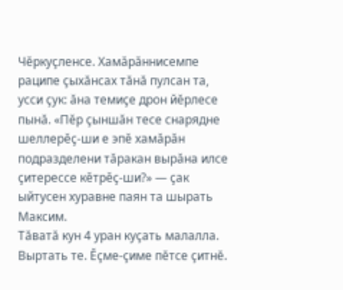Чĕркуçленсе. Хамăрăннисемпе раципе çыхăнсах тăнă пулсан та, усси çук: ăна темиçе дрон йĕрлесе пынă. «Пĕр çыншăн тесе снарядне шеллерĕç-ши е эпĕ хамăрăн подразделени тăракан вырăна илсе çитерессе кĕтрĕç-ши?» — çак ыйтусен хуравне паян та шырать Максим.
Тăватă кун 4 уран куçать малалла. Выртать те. Ĕçме-çиме пĕтсе çитнĕ.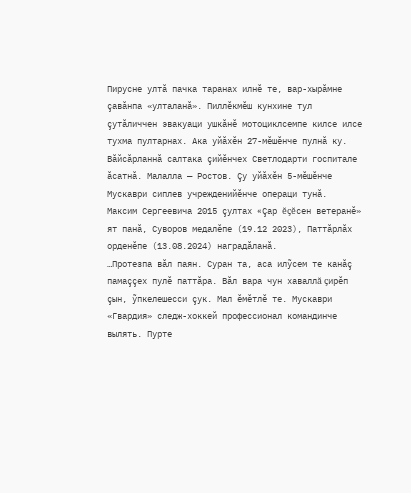Пирусне ултă пачка таранах илнĕ те, вар-хырăмне çавăнпа «улталанă». Пиллĕкмĕш кунхине тул çутăличчен эвакуаци ушкăнĕ мотоциклсемпе килсе илсе тухма пултарнах. Ака уйăхĕн 27-мĕшĕнче пулнă ку.
Вăйсăрланнă салтака çийĕнчех Светлодарти госпитале ăсатнă. Малалла — Ростов. Çу уйăхĕн 5-мĕшĕнче Мускаври сиплев учрежденийĕнче операци тунă.
Максим Сергеевича 2015 çултах «Çар ĕçĕсен ветеранĕ» ят панă, Суворов медалĕпе (19.12 2023), Паттăрлăх орденĕпе (13.08.2024) наградăланă.
…Протезпа вăл паян. Суран та, аса илỹсем те канăç памаççех пулĕ паттăра. Вăл вара чун хаваллă çирĕп çын, ỹпкелешесси çук. Мал ĕмĕтлĕ те. Мускаври «Гвардия» следж-хоккей профессионал командинче вылять. Пурте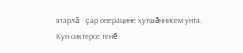ятарлă çар операцине хутшăннисем унта. Кун сиктерсе тенĕ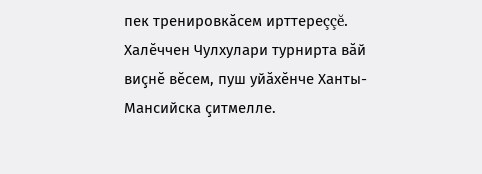пек тренировкăсем ирттереççĕ. Халĕччен Чулхулари турнирта вăй виçнĕ вĕсем, пуш уйăхĕнче Ханты-Мансийска çитмелле.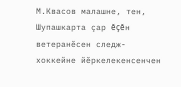М.Квасов малашне, тен, Шупашкарта çар ĕçĕн ветеранĕсен следж-хоккейне йĕркелекенсенчен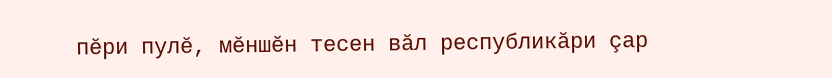пĕри пулĕ, мĕншĕн тесен вăл республикăри çар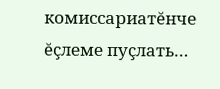комиссариатĕнче ĕçлеме пуçлать…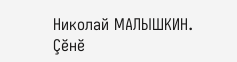Николай МАЛЫШКИН.
Çĕнĕ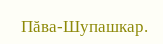Пăва-Шупашкар.